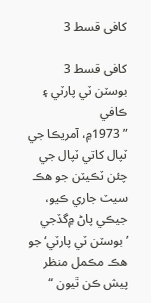کافی قسط 3

کافی قسط 3
بوسٽن ٽي پارٽي ۽ ڪافي
” 1973۾، آمريڪا جي ٽپال کاتي ٽپال جي چئن ٽڪيٽن جو هڪ سيٽ جاري ڪيو، جيڪي پاڻ ۾گڏجي ’بوسٽن ٽي پارٽي‘ جو هڪ مڪمل منظر پيش ڪن ٿيون “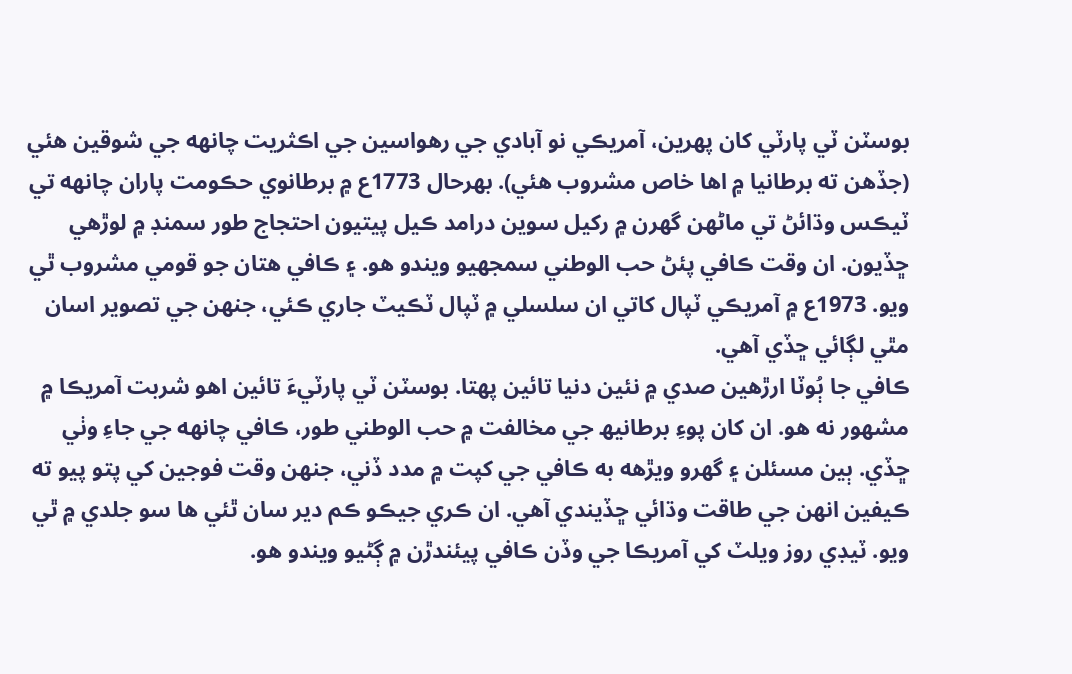بوسٽن ٽي پارٽي کان پھرين، آمريڪي نو آبادي جي رهواسين جي اڪثريت چانھه جي شوقين هئي (جڏهن ته برطانيا ۾ اها خاص مشروب هئي). بھرحال 1773ع ۾ برطانوي حڪومت پاران چانھه تي ٽيڪس وڌائڻ تي ماڻهن گهرن ۾ رکيل سوين درامد ڪيل پيتيون احتجاج طور سمنڊ ۾ لوڙهي ڇڏيون. ان وقت ڪافي پئڻ حب الوطني سمجهيو ويندو هو. ۽ ڪافي هتان جو قومي مشروب ٿي ويو. 1973ع ۾ آمريڪي ٽپال کاتي ان سلسلي ۾ ٽپال ٽڪيٽ جاري ڪئي، جنھن جي تصوير اسان مٿي لڳائي ڇڏي آهي.
ڪافي جا ٻُوٽا ارڙهين صدي ۾ نئين دنيا تائين پھتا. بوسٽن ٽي پارٽيءَ تائين اهو شربت آمريڪا ۾ مشھور نه هو. ان کان پوءِ برطانيھ جي مخالفت ۾ حب الوطني طور، ڪافي چانھه جي جاءِ وٺي ڇڏي. ٻين مسئلن ۽ گهرو ويڙهه به ڪافي جي کپت ۾ مدد ڏني، جنھن وقت فوجين کي پتو پيو ته ڪيفين انهن جي طاقت وڌائي ڇڏيندي آهي. ان ڪري جيڪو ڪم دير سان ٿئي ها سو جلدي ۾ ٿي ويو. ٽيڊي روز ويلٽ کي آمريڪا جي وڏن ڪافي پيئندڙن ۾ ڳڻيو ويندو هو.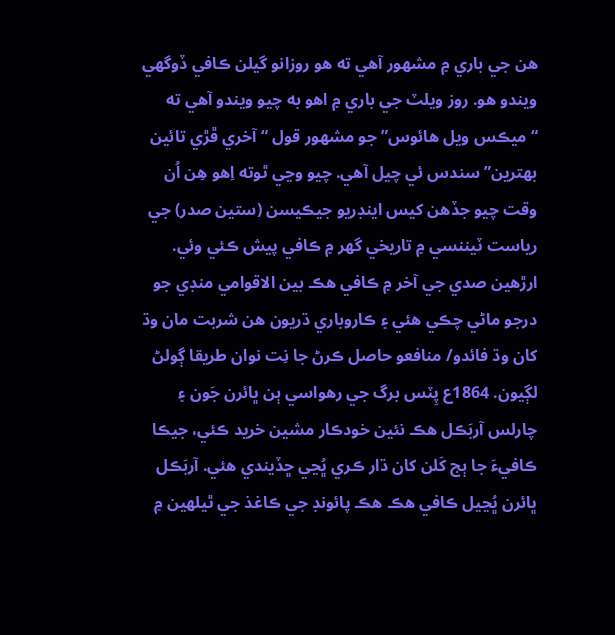هن جي باري ۾ مشھور آهي ته هو روزانو گيلن ڪافي ڏوگهي ويندو هو. روز ويلٽ جي باري ۾ اهو به چيو ويندو آهي ته “ميڪس ويل هائوس” جو مشھور قول “ آخري ڦڙي تائين بھترين” سندس ئي چيل آهي. چيو وڃي ٿوته اِهو هِن اُن وقت چيو جڏهن کيس اينڊريو جيڪيسن (ستين صدر) جي رياست ٽيننسي ۾ تاريخي گهر ۾ ڪافي پيش ڪئي وئي.
ارڙهين صدي جي آخر ۾ ڪافي هڪ بين الاقوامي منڊي جو درجو ماڻي چڪي هئي ۽ ڪاروباري ڌريون هن شربت مان وڌ کان وڌ فائدو/ منافعو حاصل ڪرڻ جا نِت نوان طريقا ڳولڻ لڳيون. 1864ع پِٽس برگ جي رهواسي ٻن ڀائرن جَون ۽ چارلس آربَڪل هڪ نئين خودڪار مشين خريد ڪئي، جيڪا ڪافيءَ جا ٻج کَلن کان ڌار ڪري ڀُڃي ڇڏيندي هئي. آربَڪل ڀائرن ڀُڃيل ڪافي هڪ هڪ پائونڊ جي ڪاغذ جي ٿيلهين ۾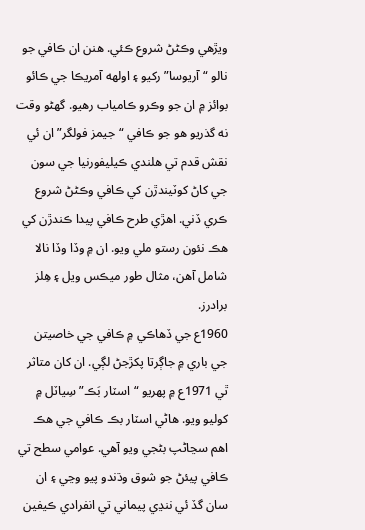ويڙهي وڪڻڻ شروع ڪئي. هنن ان ڪافي جو نالو “آريوسا” رکيو ۽ اولھه آمريڪا جي ڪائو بوائز ۾ ان جو وڪرو ڪامياب رهيو. گهڻو وقت نه گذريو هو جو ڪافي “جيمز فولگر” ان ئي نقش قدم تي هلندي ڪيليفورنيا جي سون جي کاڻ کوٽيندڙن کي ڪافي وڪڻڻ شروع ڪري ڏني. اهڙي طرح ڪافي پيدا ڪندڙن کي هڪ نئون رستو ملي ويو. ان ۾ وڏا وڏا نالا شامل آهن، مثال طور ميڪس ويل ۽ هِلز برادرز.
1960ع جي ڏهاڪي ۾ ڪافي جي خاصيتن جي باري ۾ جاڳرتا پکڙجڻ لڳي. ان کان متاثر ٿي 1971ع ۾ پھريو “اسٽار بَڪ” سِياٽل ۾ کوليو ويو. هاڻي اسٽار بڪ ڪافي جي هڪ اهم سڃاڻپ بڻجي ويو آهي. عوامي سطح تي ڪافي پيئڻ جو شوق وڌندو پيو وڃي ۽ ان سان گڏ ئي ننڍي پيماني تي انفرادي ڪيفين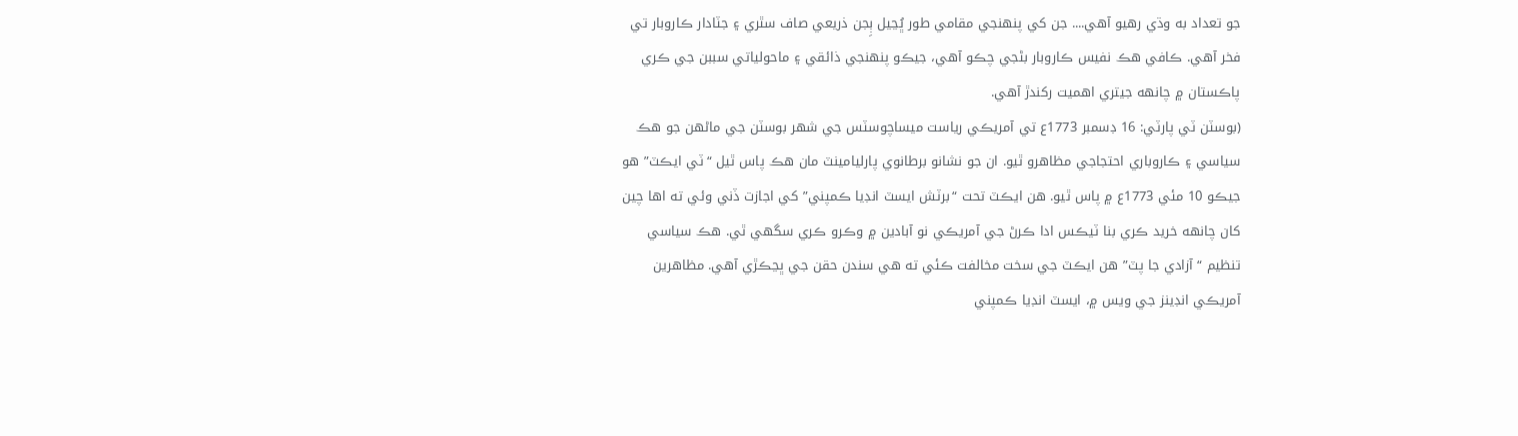جو تعداد به وڌي رهيو آهي.... جن کي پنھنجي مقامي طور ڀُڃيل ٻِجن ذريعي صاف سٿري ۽ جٽادار ڪاروبار تي فخر آهي. ڪافي هڪ نفيس ڪاروبار بڻجي چڪو آهي، جيڪو پنھنجي ذائقي ۽ ماحولياتي سببن جي ڪري پاڪستان ۾ چانھه جيتري اهميت رکندڙ آهي.
(بوسٽن ٽي پارٽي: 16 ڊسمبر 1773ع تي آمريڪي رياست ميساچوسٽس جي شھر بوسٽن جي ماڻهن جو هڪ سياسي ۽ ڪاروباري احتجاجي مظاهرو ٿيو. ان جو نشانو برطانوي پارليامينٽ مان هڪ پاس ٿيل “ٽي ايڪٽ” هو جيڪو 10 مئي 1773ع ۾ پاس ٿيو. هن ايڪٽ تحت “برٽش ايسٽ انڊيا ڪمپني” کي اجازت ڏني وئي ته اها چين کان چانھه خريد ڪري بنا ٽيڪس ادا ڪرڻ جي آمريڪي نو آبادين ۾ وڪرو ڪري سگهي ٿي. هڪ سياسي تنظيم “آزادي جا پٽ” هن ايڪٽ جي سخت مخالفت ڪئي ته هي سندن حقن جي ڀڃڪڙي آهي. مظاهرين آمريڪي انڊينز جي ويس ۾، ايسٽ انڊيا ڪمپني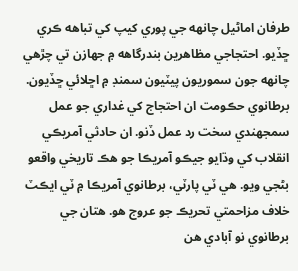طرفان اماڻيل چانھه جي پوري کيپ کي تباهه ڪري ڇڏيو. احتجاجي مظاهرين بندرگاهه ۾ جھازن تي چڙهي چانھه جون سموريون پيٽيون سمنڊ ۾ اڇلائي ڇڏيون. برطانوي حڪومت ان احتجاج کي غداري جو عمل سمجهندي سخت رد عمل ڏنو. ان حادثي آمريڪي انقلاب کي وڌايو جيڪو آمريڪا جو هڪ تاريخي واقعو بڻجي ويو. هي ٽي پارٽي، برطانوي آمريڪا ۾ ٽي ايڪٽ خلاف مزاحمتي تحريڪ جو عروج هو. هتان جي برطانوي نو آبادي هن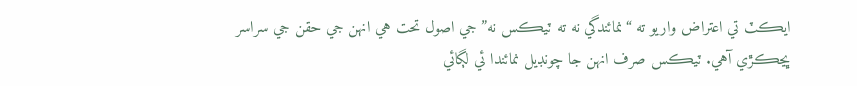ايڪٽ تي اعتراض واريو ته “نمائندگي نه ته ٽيڪس نه” جي اصول تحت هي انهن جي حقن جي سراسر ڀڃڪڙي آهي. ٽيڪس صرف انهن جا چونڊيل نمائندا ئي لڳائي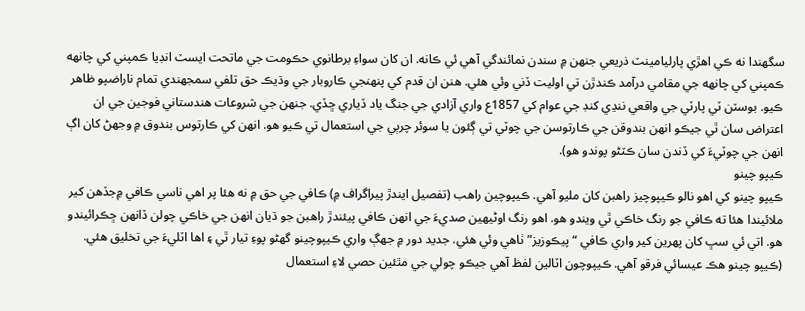سگهندا نه ڪي اهڙي پارليامينٽ ذريعي جنھن ۾ سندن نمائندگي آهي ئي ڪانه. ان کان سواءِ برطانوي حڪومت جي ماتحت ايسٽ انڊيا ڪمپني کي چانھه ڪمپني کي چانھه جي مقامي درآمد ڪندڙن تي اوليت ڏني وئي هئي. هنن ان قدم کي پنھنجي ڪاروبار جي وڌيڪ حق تلفي سمجهندي تمام ناراضپو ظاهر ڪيو. بوسٽن ٽي پارٽي جي واقعي ننڍي کنڊ جي عوام کي 1857ع واري آزادي جي جنگ ياد ڏياري ڇڏي. جنھن جي شروعات هندستاني فوجين جي ان اعتراض سان ٿي جيڪو انهن بندوقن جي ڪارتوسن جي چوٽي تي ڳئون يا سوئر چرٻي جي استعمال تي ڪيو هو. انهن کي ڪارتوس بندوق ۾ وجهڻ کان اڳ انهن جي چوٽيءَ کي ڏندن سان ڪٽڻو پوندو هو).
ڪيپو چينو
ڪيپو چينو کي اهو نالو ڪيپوچيز راهبن کان مليو آهي. ڪيپوچين راهب (تفصيل ايندڙ پيراگراف ۾) ڪافي جي حق ۾ نه هئا پر اهي ناسي ڪافي ۾جڏهن کير ملائيندا هئا ته ڪافي جو رنگ خاڪي ٿي ويندو هو. اهو رنگ اوڻيھين صديءَ جي انهن ڪافي پيئندڙ راهبن جو ڌيان انهن جي خاڪي چولن ڏانھن ڇڪرائيندو هو. اتي ئي سڀ کان پھرين کير واري ڪافي “ پيڪوزيز” ٺاهي وئي هئي. جديد دور ۾ جهڳ واري ڪيپوچينو گهڻو پوءِ تيار ٿي ۽ اها اٽليءَ جي تخليق هئي.
(ڪيپو چينو هڪ عيسائي فرقو آهي. ڪيپوچون اٽالين لفظ آهي جيڪو چولي جي مٿئين حصي لاءِ استعمال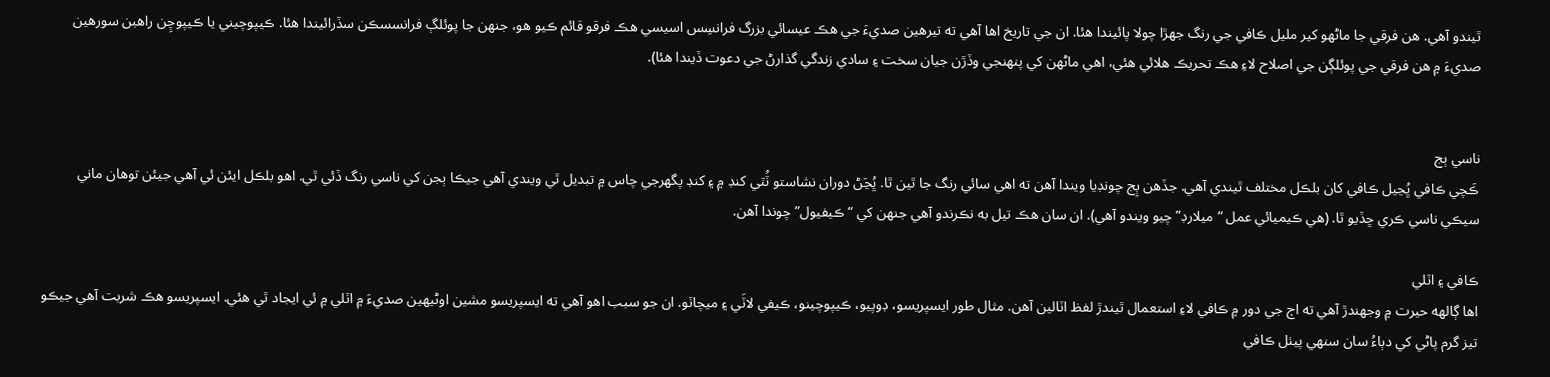ٿيندو آهي. هن فرقي جا ماڻهو کير مليل ڪافي جي رنگ جھڙا چولا پائيندا هئا. ان جي تاريخ اها آهي ته تيرهين صديءَ جي هڪ عيسائي بزرگ فرانسِس اسيسي هڪ فرقو قائم ڪيو هو، جنھن جا پوئلڳ فرانسسڪن سڏرائيندا هئا. ڪيپوچيني يا ڪيپوچِن راهبن سورهين صديءَ ۾ هن فرقي جي پوئلڳن جي اصلاح لاءِ هڪ تحريڪ هلائي هئي، اهي ماڻهن کي پنھنجي وڏڙن جيان سخت ۽ سادي زندگي گذارڻ جي دعوت ڏيندا هئا).


ناسي ٻج
ڪَچي ڪافي ڀُڃيل ڪافي کان بلڪل مختلف ٿيندي آهي. جڏهن ٻِج چونڊيا ويندا آهن ته اهي سائي رنگ جا ٿين ٿا. ڀُڃَڻ دوران نشاستو ٽُٽي کنڊ ۾ ۽ کنڊ پگهرجي چاس ۾ تبديل ٿي ويندي آهي جيڪا ٻجن کي ناسي رنگ ڏئي ٿي. اهو بلڪل ايئن ئي آهي جيئن توهان ماني سيڪي ناسي ڪري ڇڏيو ٿا. (هي ڪيميائي عمل “ميلارڊ” چيو ويندو آهي). ان سان هڪ تيل به نڪرندو آهي جنھن کي “ڪيفيول” چوندا آهن.

ڪافي ۽ اٽلي
اها ڳالهه حيرت ۾ وجهندڙ آهي ته اڄ جي دور ۾ ڪافي لاءِ استعمال ٿيندڙ لفظ اٽالين آهن. مثال طور ايسپريسو، ڊوپيو، ڪيپوچينو، ڪيفي لاٽَي ۽ ميچاٽو. ان جو سبب اهو آهي ته ايسپريسو مشين اوڻيھين صديءَ ۾ اٽلي ۾ ئي ايجاد ٿي هئي. ايسپريسو هڪ شربت آهي جيڪو تيز گرم پاڻي کي دٻاءُ سان سنهي پيٺل ڪافي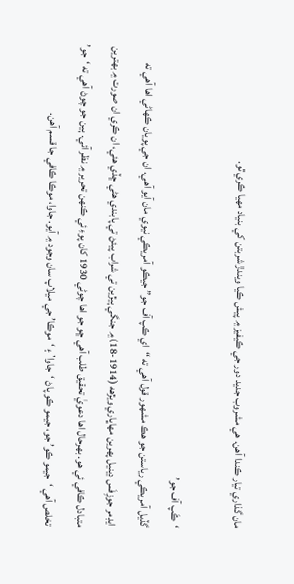مان گذاري تيار ڪندا آهن. هي مشروب جديد دور جي ڪيفيز ۾ پيش ڪيا ويندڙ شربتن کي بنياد مھيا ڪري ٿو.

‘ڪَپ آف جو’
گڏيل آمريڪي رياستن جو هڪ مشھور قول آهي ته “اي ڪپ آف جو” جيڪو آمريڪي نيوي مان آيو آهي. ان جي پويان ڪھاڻي اها آهي ته ايڊمر جوزِفَس ڊينيل پھرين مھاڀاري ويڙهه (1914-18) ۾ جنگي ٻيڙين تي شراب پيئڻ تي پابندي هڻي ڇڏي هئي، ان ڪري ان صورت ۾ بھترين متبادل ڪافي ئي هو. بھرحال اها دعويٰ تحقيق طلب آهي ڇو جو اها چوڻي 1930 کان پوءِ ئي ڪنھن تحرير ۾ نظر آئي. ٻين جو چوڻ آهي ته ‘جو’ تخلص آهي ‘جيمو ڪو’ جو، جيمو ڪو پاڻ ‘جاوا’ ۽ ‘موڪا’ جي ميلاپ سان وجود ۾ آيو. جاوا، موڪا ڪافي جا قسم آهن.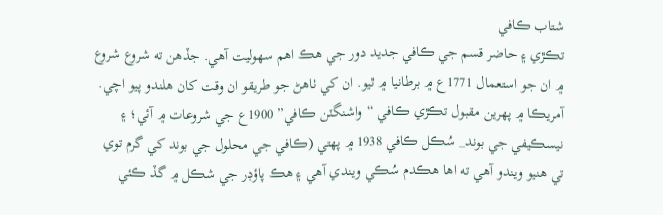شتاب ڪافي
تڪڙي ۽ حاضر قسم جي ڪافي جديد دور جي هڪ اھم سھوليت آهي. جڏهن ته شروع شروع ۾ ان جو استعمال 1771ع ۾ برطانيا ۾ ٿيو. ان کي ٺاهڻ جو طريقو ان وقت کان هلندو پيو اچي. آمريڪا ۾ پھرين مقبول تڪڙي ڪافي “واشنگٽن ڪافي” 1900ع جي شروعات ۾ آئي؛ ۽ نيسڪيفي جي بوند_ سُڪل ڪافي 1938 ۾ پھتي (ڪافي جي محلول جي بوند کي گرم توي تي هنيو ويندو آهي ته اها هڪدم سُڪي ويندي آهي ۽ هڪ پاؤڊر جي شڪل ۾ گڏ ڪئي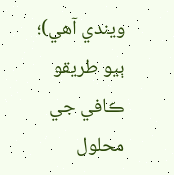ويندي آهي)؛ ٻيو طريقو ڪافي جي محلول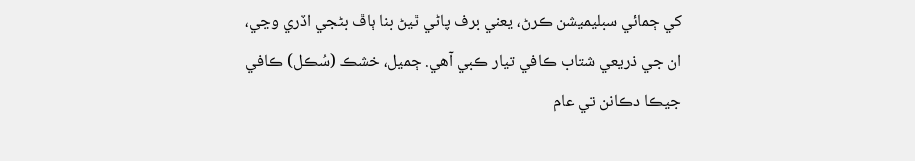کي ڄمائي سبليميشن ڪرڻ، يعني برف پاڻي ٿيڻ بنا ٻاڦ بڻجي اڏري وڃي، ان جي ذريعي شتاب ڪافي تيار ڪبي آهي. ڄميل، خشڪ (سُڪل) ڪافي جيڪا دڪانن تي عام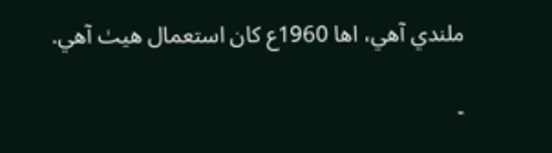ملندي آهي، اها 1960ع کان استعمال هيٺ آهي.

-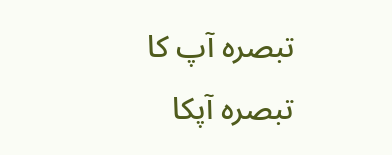تبصرہ آپ کا
تبصره آپکا